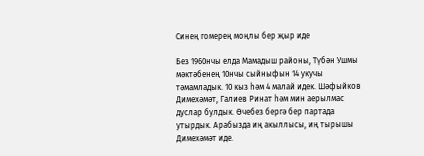Синең гомерең моңлы бер җыр иде

Без 1960нчы елда Мамадыш районы, Түбән Ушмы мәктәбенең 10нчы сыйныфын 14 укучы тәмамладык. 10 кыз һәм 4 малай идек. Шәфыйков Димехәмәт, Галиев Ринат һәм мин аерылмас дуслар булдык. Өчебез бергә бер партада утырдык. Арабызда иң акыллысы, иң тырышы Димехәмәт иде.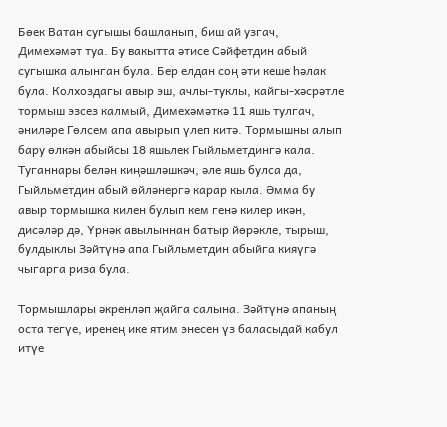Бөек Ватан сугышы башланып, биш ай узгач, Димехәмәт туа. Бу вакытта әтисе Сәйфетдин абый сугышка алынган була. Бер елдан соң әти кеше һәлак була. Колхоздагы авыр эш, ачлы-туклы, кайгы-хәсрәтле тормыш эзсез калмый, Димехәмәткә 11 яшь тулгач, әниләре Гөлсем апа авырып үлеп китә. Тормышны алып бару өлкән абыйсы 18 яшьлек Гыйльметдингә кала. Туганнары белән киңәшләшкәч, әле яшь булса да, Гыйльметдин абый өйләнергә карар кыла. Әмма бу авыр тормышка килен булып кем генә килер икән, дисәләр дә, Үрнәк авылыннан батыр йөрәкле, тырыш, булдыклы Зәйтүнә апа Гыйльметдин абыйга кияүгә чыгарга риза була.

Тормышлары әкренләп җайга салына. Зәйтүнә апаның оста тегүе, иренең ике ятим энесен үз баласыдай кабул итүе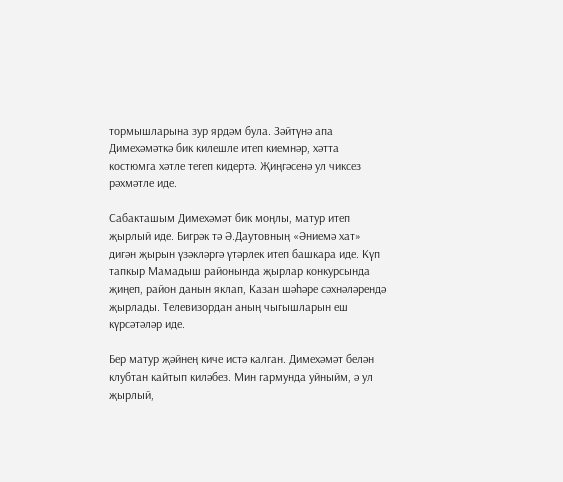тормышларына зур ярдәм була. Зәйтүнә апа Димехәмәткә бик килешле итеп киемнәр, хәтта костюмга хәтле тегеп кидертә. Җиңгәсенә ул чиксез рәхмәтле иде.

Сабакташым Димехәмәт бик моңлы, матур итеп җырлый иде. Бигрәк тә Ә.Даутовның «Әниемә хат» дигән җырын үзәкләргә үтәрлек итеп башкара иде. Күп тапкыр Мамадыш районында җырлар конкурсында җиңеп, район данын яклап, Казан шәһәре сәхнәләрендә җырлады. Телевизордан аның чыгышларын еш күрсәтәләр иде.

Бер матур җәйнең киче истә калган. Димехәмәт белән клубтан кайтып киләбез. Мин гармунда уйныйм, ә ул җырлый,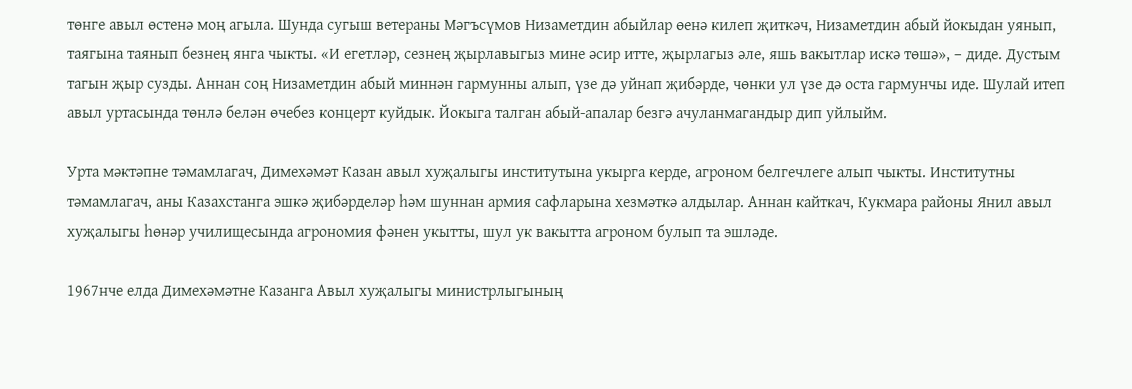төнге авыл өстенә моң агыла. Шунда сугыш ветераны Мәгъсүмов Низаметдин абыйлар өенә килеп җиткәч, Низаметдин абый йокыдан уянып, таягына таянып безнең янга чыкты. «И егетләр, сезнең җырлавыгыз мине әсир итте, җырлагыз әле, яшь вакытлар искә төшә», – диде. Дустым тагын җыр сузды. Аннан соң Низаметдин абый миннән гармунны алып, үзе дә уйнап җибәрде, чөнки ул үзе дә оста гармунчы иде. Шулай итеп авыл уртасында төнлә белән өчебез концерт куйдык. Йокыга талган абый-апалар безгә ачуланмагандыр дип уйлыйм.

Урта мәктәпне тәмамлагач, Димехәмәт Казан авыл хуҗалыгы институтына укырга керде, агроном белгечлеге алып чыкты. Институтны тәмамлагач, аны Казахстанга эшкә җибәрделәр һәм шуннан армия сафларына хезмәткә алдылар. Аннан кайткач, Кукмара районы Янил авыл хуҗалыгы һөнәр училищесында агрономия фәнен укытты, шул ук вакытта агроном булып та эшләде.

1967нче елда Димехәмәтне Казанга Авыл хуҗалыгы министрлыгының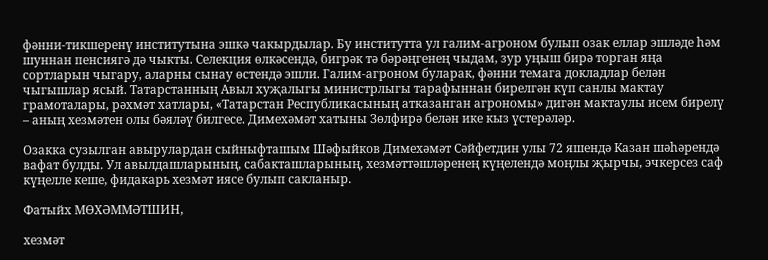фәнни-тикшеренү институтына эшкә чакырдылар. Бу институтта ул галим-агроном булып озак еллар эшләде һәм шуннан пенсиягә дә чыкты. Селекция өлкәсендә, бигрәк тә бәрәңгенең чыдам, зур уңыш бирә торган яңа сортларын чыгару, аларны сынау өстендә эшли. Галим-агроном буларак, фәнни темага докладлар белән чыгышлар ясый. Татарстанның Авыл хуҗалыгы министрлыгы тарафыннан бирелгән күп санлы мактау грамоталары, рәхмәт хатлары, «Татарстан Республикасының атказанган агрономы» дигән мактаулы исем бирелү – аның хезмәтен олы бәяләү билгесе. Димехәмәт хатыны Зөлфирә белән ике кыз үстерәләр.

Озакка сузылган авырулардан сыйныфташым Шәфыйков Димехәмәт Сәйфетдин улы 72 яшендә Казан шәһәрендә вафат булды. Ул авылдашларының, сабакташларының, хезмәттәшләренең күңелендә моңлы җырчы, эчкерсез саф күңелле кеше, фидакарь хезмәт иясе булып сакланыр.

Фатыйх МӨХӘММӘТШИН,

хезмәт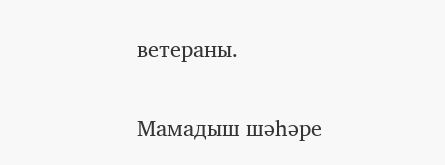ветераны.

Мамадыш шәһәре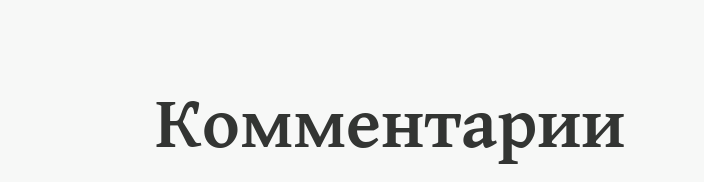Комментарии